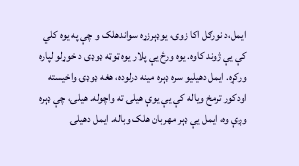ايمل،د نورګل اکا زوی، يوډېرزړه سواندهلک و چې په يوه کلي کې يې ژوند کاوه. يوه ورځ يې پلار يوه ټوټه ډوډی د خوړلو لپاره ورکړه. ايمل دهيليو سره ډېره مينه درلوده، هغه ډوډۍ واخيسته اودکور ترمخ وياله کې يې يوې هيلۍ ته واچوله. هيلۍ، چې ډېره وږې وه، ايمل يې ډېر مهربان هلک وباله. ايمل دهيلۍ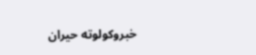خبروکولوته حيران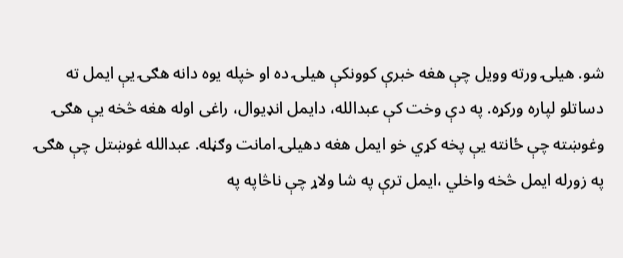شو. هيلۍ ورته وويل چې هغه خبرې کوونکې هيلۍ ده او خپله يوه دانه هګۍ يې ايمل ته دساتلو لپاره ورکړه. په دې وخت کې عبدالله، دايمل انډيوال، راغی اوله هغه څخه يې هګۍ وغوښته چې ځانته يې پخه کړي خو ايمل هغه دهيلۍ امانت وګڼله. عبدالله غوښتل چې هګۍ په زورله ايمل څخه واخلي ،ايمل ترې په شا ولاړ چې ناڅاپه په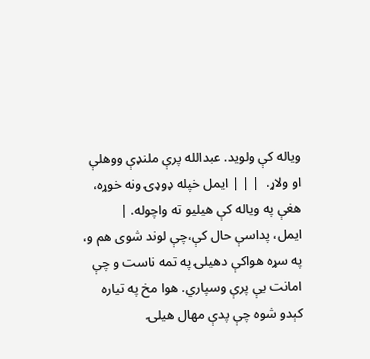وياله کې ولويد. عبدالله پرې ملنډې ووهلې او ولاړ.  | | | ايمل خپله ډوډۍ ونه خوړه، هغې په وياله کې هيليو ته واچوله. |
ايمل، پداسې حال کې،چې لوند شوى هم و، په سړه هواکې دهيلۍ په تمه ناست و چې امانت يې پرې وسپاري. هوا مخ په تياره کېدو شوه چې پدې مهال هيلۍ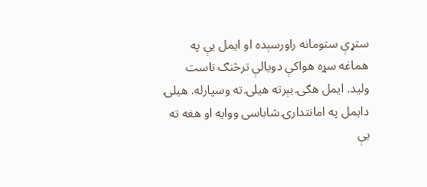ستړې ستومانه راورسېده او ايمل يې په هماغه سړه هواکې دويالې ترڅنګ ناست وليد. ايمل هګۍ بېرته هيلۍ ته وسپارله. هيلۍ دايمل په امانتدارۍ شاباسى ووايه او هغه ته يې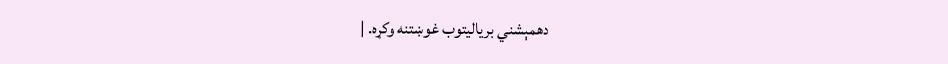دهمېشني برياليتوب غوښتنه وکړه. |